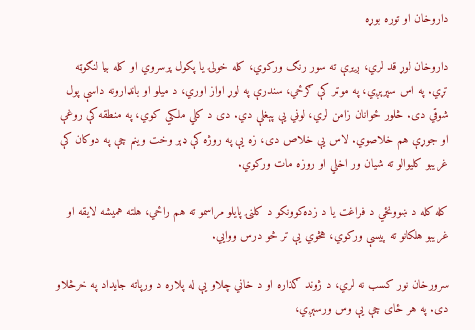داروخان او توره بوړه

داروخان لوړ قد لري، ږیرې ته سور رنګ ورکوي، کله خولۍ یا پکول پرسروي او کله بیا لنګوټه تړي. په اس سپرېږي، په موټر کې ګرځي، سندرې په لوړ اواز اوري، د میلو او بانډارونه داسې پول شوقي دی. څلور ځوانان زامن لري، لوڼي یې پېغلې دي. دی د کلي ملکي کوي، په منطقه کې روغې او جوړې هم خلاصوي. لاس یې خلاص دی، زه یې په روژه کې ډېر وخت وینم چې په دوکان کې غریبو کلیوالو ته شیان ور اخلي او روزه مات ورکوي.

کله کله د ښوونځي د فراغت یا د زده‌کوونکو د کلنۍ پایلو مراسمو ته هم راځي، هلته همیشه لایقه او غریبو هلکانو ته پیسې ورکوي، هڅوي یې تر څو درس ووایي.

سرورخان نور کسب نه لري، د ژوند ګذاره او د خاني چلاو یې له پلاره د ورپاته جایداد په خرڅلاو دی. په هر ځای چې یې وس ورسېږي،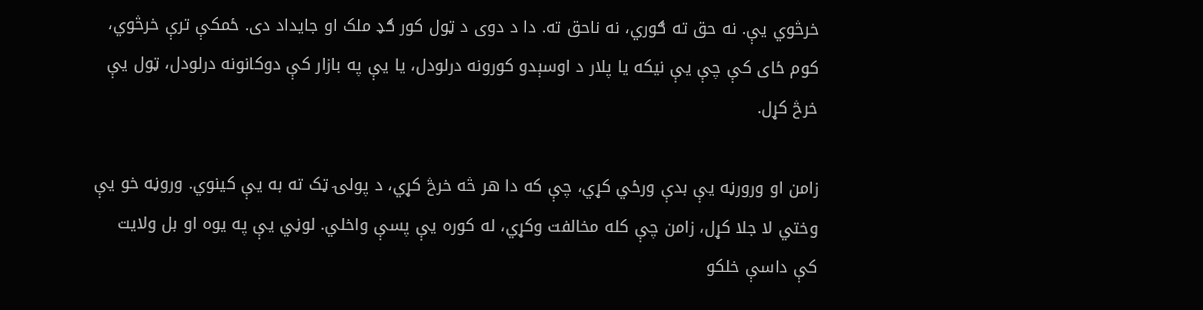خرڅوي یې. نه حق ته ګوري، نه ناحق ته. دا د دوی د ټول کور ګډ ملک او جایداد دی. ځمکې ترې خرڅوي، کوم ځای کې چې یې نیکه یا پلار د اوسېدو کورونه درلودل، یا یې په بازار کې دوکانونه درلودل، ټول یې خرڅ کړل.

زامن او ورورڼه یې بدې ورځي کړي، چې که دا هر څه خرڅ کړي، د پولۍ ټک ته به یې کینوي. وروڼه خو یې وختي لا جلا کړل، زامن چې کله مخالفت وکړي، له کوره یې پسې واخلي. لوڼي یې په یوه او بل ولایت کې داسې خلکو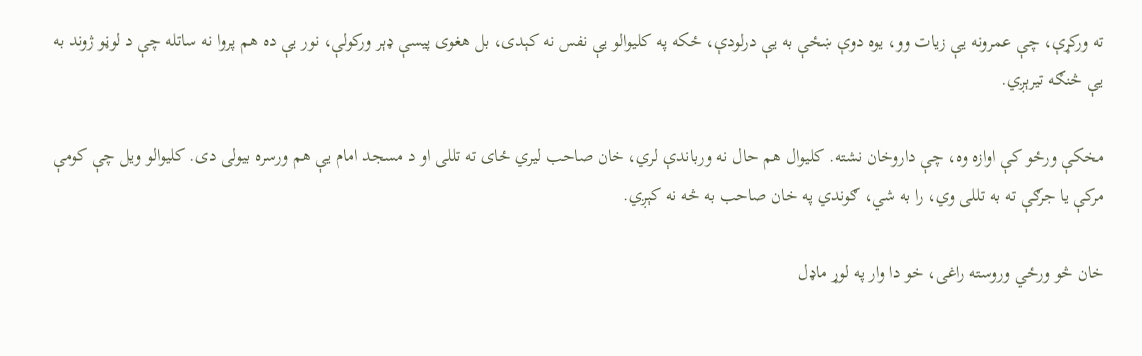ته ورکړې، چې عمرونه یې زیات وو، یوه دوې ښځې به یې درلودې، ځکه په کلیوالو یې نفس نه کېدی، بل هغوی پیسې ډېر ورکولې، نور یې ده هم پروا نه ساتله چې د لوڼو ژوند به یې څنګه تیرېږي.

مخکې ورځو کې اوازه وه، چې داروخان نشته. کلیوال هم حال نه ورباندې لري، خان صاحب لیري ځای ته تللی او د مسجد امام یې هم ورسره بیولی دی. کلیوالو ویل چې کومې مرکې یا جرګې ته به تللی وي، را به شي، ګوندي په خان صاحب به څه نه کېږي.

خان څو ورځي وروسته راغی، خو دا وار په لوړ ماډل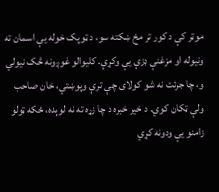موټر کې د کور تر مخ ښکته سو، د ټوپک خوله یې اسمان ته ونیوله او مزغنې ډزې یې وکړې. کلیوالو غوږونه څک نیولي و، چا جرئت نه شو کولای چې ترې وپوښتي، خان صاحب ولې ټکان کوي. د خیر خبره د چا زړه ته نه لوېده، ځکه ټولو زامنو یې ودونه کړي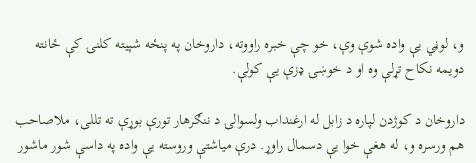و، لوڼي یې واده شوې وې، خو چې خبره راووته، داروخان په پنځه شپیته کلنۍ کې ځانته دویمه نکاح تړلې وه او د خوښۍ ډزې یې کولې.

داروخان د کوژدن لپاره د زابل له ارغنداب ولسوالۍ د ننګرهار تورې بوړې ته تللی، ملاصاحب هم ورسره و، له هغې خوا یې دسمال راوړ. درې میاشتې وروسته یې واده په داسې شور ماشور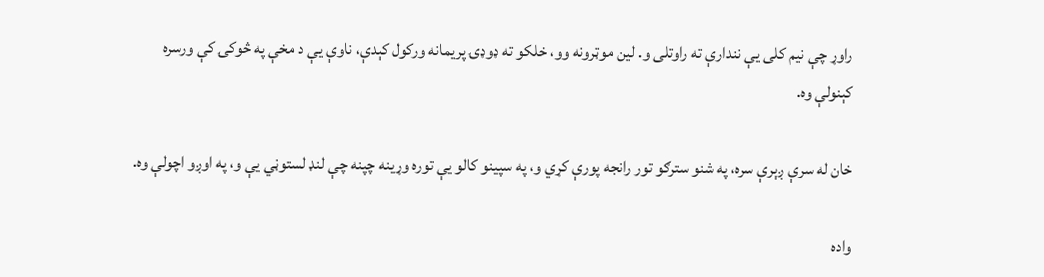راوړ چې نیم کلی یې نندارې ته راوتلی و. لین موټرونه وو، خلکو ته ډوډۍ پریمانه ورکول کېدې، ناوې یې د مخې په څوکۍ کې ورسره کېنولې وه.

خان له سرې ږېرې سره، په شنو سترګو تور رانجه پورې کړي و، په سپینو کالو یې توره وړینه چپنه چې لنډ لستوڼي یې و، په اوږو اچولې وه.

واده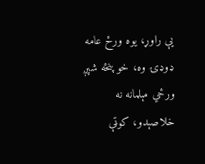یې راوړ، یوه ورځ عامه ډوډۍ وه، خو پنځه شپږ ورځي مېلمانه نه خلاصېدو، کوټې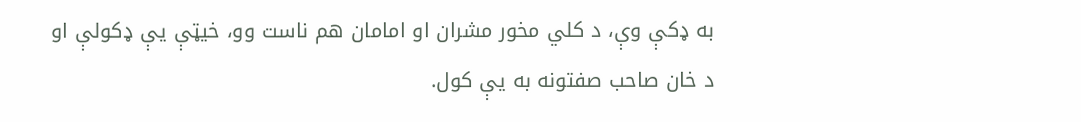به ډکې وې، د کلي مخور مشران او امامان هم ناست وو، خیټې یې ډکولې او د خان صاحب صفتونه به یې کول.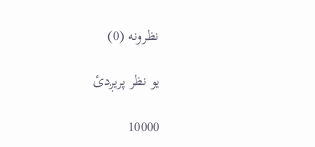نظرونه (0)

یو نظر پریږدئ

10000